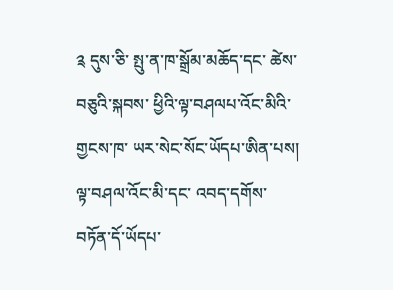༉ དུས་ཅི་ སྤུ་ན་ཁ་སྒྲོམ་མཆོད་དང་ ཚེས་བཅུའི་སྐབས་ ཕྱིའི་ལྟ་བཤལཔ་འོང་མིའི་གྱངས་ཁ་ ཡར་སེང་སོང་ཡོདཔ་ཨིན་པས།
ལྟ་བཤལ་འོང་མི་དང་ འབད་དགོས་ བཏོན་དོ་ཡོདཔ་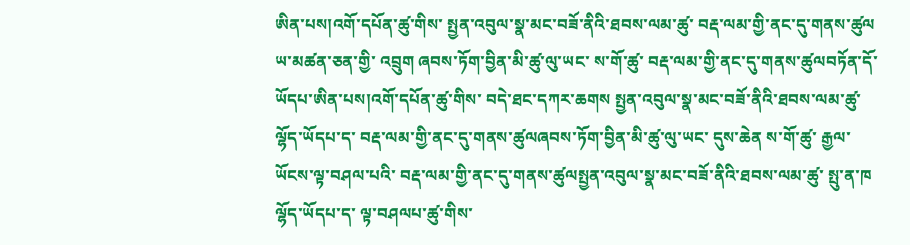ཨིན་པས།འགོ་དཔོན་ཚུ་གིས་ སྤྱན་འབུལ་སྣ་མང་བཟོ་ནིའི་ཐབས་ལམ་ཚུ་ བརྡ་ལམ་གྱི་ནང་དུ་གནས་ཚུལ
ཡ་མཚན་ཅན་གྱི་ འབྲུག ཞབས་ཏོག་བྱིན་མི་ཚུ་ལུ་ཡང་ ས་གོ་ཚུ་ བརྡ་ལམ་གྱི་ནང་དུ་གནས་ཚུལབཏོན་དོ་ཡོདཔ་ཨིན་པས།འགོ་དཔོན་ཚུ་གིས་ བདེ་ཐང་དཀར་ཆགས སྤྱན་འབུལ་སྣ་མང་བཟོ་ནིའི་ཐབས་ལམ་ཚུ་ ལྷོད་ཡོདཔ་ད་ བརྡ་ལམ་གྱི་ནང་དུ་གནས་ཚུལཞབས་ཏོག་བྱིན་མི་ཚུ་ལུ་ཡང་ དུས་ཆེན ས་གོ་ཚུ་ རྒྱལ་ཡོངས་ལྟ་བཤལ་པའི་ བརྡ་ལམ་གྱི་ནང་དུ་གནས་ཚུལསྤྱན་འབུལ་སྣ་མང་བཟོ་ནིའི་ཐབས་ལམ་ཚུ་ སྤུ་ན་ཁ ལྷོད་ཡོདཔ་ད་ ལྟ་བཤལཔ་ཚུ་གིས་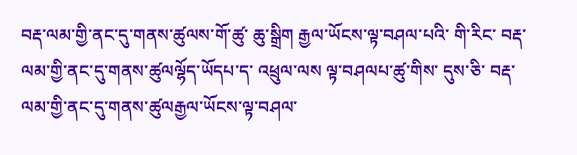བརྡ་ལམ་གྱི་ནང་དུ་གནས་ཚུལས་གོ་ཚུ་ ཆུ་སྒྲིག རྒྱལ་ཡོངས་ལྟ་བཤལ་པའི་ གི་རིང་ བརྡ་ལམ་གྱི་ནང་དུ་གནས་ཚུལལྷོད་ཡོདཔ་ད་ འཕྲུལ་ལས ལྟ་བཤལཔ་ཚུ་གིས་ དུས་ཅི་ བརྡ་ལམ་གྱི་ནང་དུ་གནས་ཚུལརྒྱལ་ཡོངས་ལྟ་བཤལ་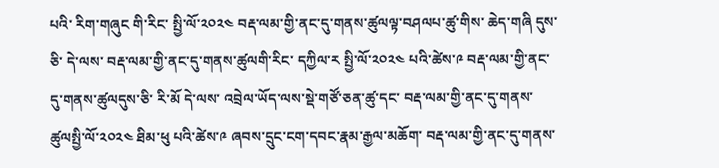པའི་ རིག་གཞུང གི་རིང་ སྤྱི་ལོ་༢༠༢༤ བརྡ་ལམ་གྱི་ནང་དུ་གནས་ཚུལལྟ་བཤལཔ་ཚུ་གིས་ ཆེད་གཞི དུས་ཅི་ དེ་ལས་ བརྡ་ལམ་གྱི་ནང་དུ་གནས་ཚུལགི་རིང་ དཀྱིལ་ར སྤྱི་ལོ་༢༠༢༤ པའི་ཚེས་༩ བརྡ་ལམ་གྱི་ནང་དུ་གནས་ཚུལདུས་ཅི་ རི་མོ དེ་ལས་ འབྲེལ་ཡོད་ལས་སྡེ་གཙོ་ཅན་ཚུ་དང་ བརྡ་ལམ་གྱི་ནང་དུ་གནས་ཚུལསྤྱི་ལོ་༢༠༢༤ ཐིམ་ཕུ པའི་ཚེས་༩ ཞབས་དྲུང་ངག་དབང་རྣམ་རྒྱལ་མཆོག་ བརྡ་ལམ་གྱི་ནང་དུ་གནས་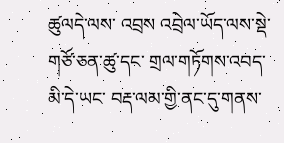ཚུལདེ་ལས་ འབྲས འབྲེལ་ཡོད་ལས་སྡེ་གཙོ་ཅན་ཚུ་དང་ གྲལ་གཏོགས་འབད་མི་དེ་ཡང་ བརྡ་ལམ་གྱི་ནང་དུ་གནས་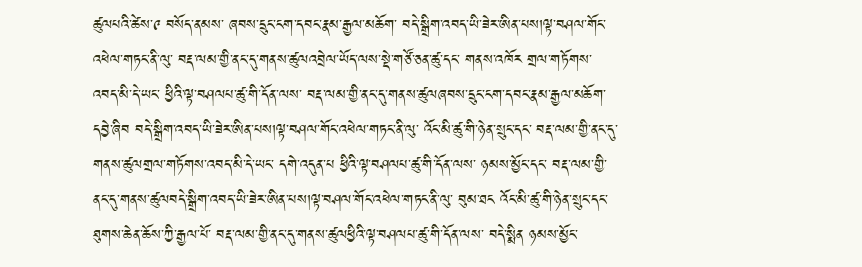ཚུལཔའི་ཚེས་༩ བསོད་ནམས་ ཞབས་དྲུང་ངག་དབང་རྣམ་རྒྱལ་མཆོག་ བདེ་སྒྲིག་འབད་ཡི་ཟེར་ཨིན་པས།ལྟ་བཤལ་གོང་འཕེལ་གཏང་ནི་ལུ་ བརྡ་ལམ་གྱི་ནང་དུ་གནས་ཚུལའབྲེལ་ཡོད་ལས་སྡེ་གཙོ་ཅན་ཚུ་དང་ གནས་འཁོར གྲལ་གཏོགས་འབད་མི་དེ་ཡང་ ཕྱིའི་ལྟ་བཤལཔ་ཚུ་གི་དོན་ལས་ བརྡ་ལམ་གྱི་ནང་དུ་གནས་ཚུལཞབས་དྲུང་ངག་དབང་རྣམ་རྒྱལ་མཆོག་ དབྱེ་ཞིབ བདེ་སྒྲིག་འབད་ཡི་ཟེར་ཨིན་པས།ལྟ་བཤལ་གོང་འཕེལ་གཏང་ནི་ལུ་ འོང་མི་ཚུ་གི་ཉེན་སྲུང་དང་ བརྡ་ལམ་གྱི་ནང་དུ་གནས་ཚུལགྲལ་གཏོགས་འབད་མི་དེ་ཡང་ དགེ་འདུན་པ ཕྱིའི་ལྟ་བཤལཔ་ཚུ་གི་དོན་ལས་ ཉམས་མྱོང་དང་ བརྡ་ལམ་གྱི་ནང་དུ་གནས་ཚུལབདེ་སྒྲིག་འབད་ཡི་ཟེར་ཨིན་པས།ལྟ་བཤལ་གོང་འཕེལ་གཏང་ནི་ལུ་ བུམ་ཐང འོང་མི་ཚུ་གི་ཉེན་སྲུང་དང་ ཐུགས་ཆེན་ཆོས་ཀྱི་རྒྱལ་པོ་ བརྡ་ལམ་གྱི་ནང་དུ་གནས་ཚུལཕྱིའི་ལྟ་བཤལཔ་ཚུ་གི་དོན་ལས་ བདེ་སྨིན ཉམས་མྱོང་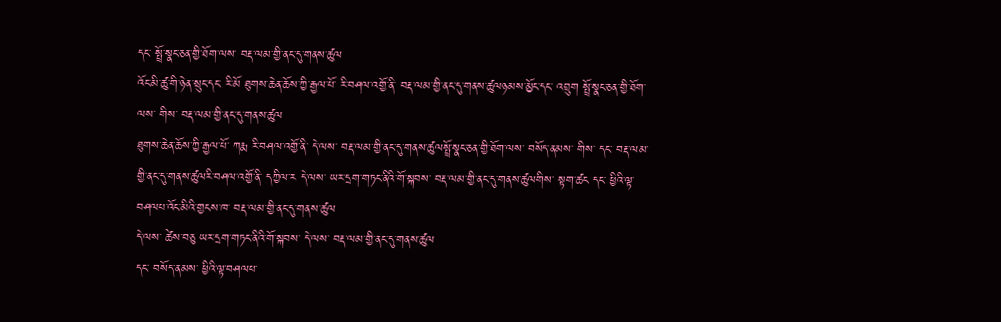དང་ སྤྲོ་སྣང་ཅན་གྱི་ཐོག་ལས་ བརྡ་ལམ་གྱི་ནང་དུ་གནས་ཚུལ
འོང་མི་ཚུ་གི་ཉེན་སྲུང་དང་ རི་མོ ཐུགས་ཆེན་ཆོས་ཀྱི་རྒྱལ་པོ་ རི་བཤལ་འགྱོ་ནི་ བརྡ་ལམ་གྱི་ནང་དུ་གནས་ཚུལཉམས་མྱོང་དང་ འབྲུག སྤྲོ་སྣང་ཅན་གྱི་ཐོག་ལས་ གིས་ བརྡ་ལམ་གྱི་ནང་དུ་གནས་ཚུལ
ཐུགས་ཆེན་ཆོས་ཀྱི་རྒྱལ་པོ་ ཀརྨ རི་བཤལ་འགྱོ་ནི་ དེ་ལས་ བརྡ་ལམ་གྱི་ནང་དུ་གནས་ཚུལསྤྲོ་སྣང་ཅན་གྱི་ཐོག་ལས་ བསོད་ནམས་ གིས་ དང་ བརྡ་ལམ་གྱི་ནང་དུ་གནས་ཚུལརི་བཤལ་འགྱོ་ནི་ དཀྱིལ་ར དེ་ལས་ ཡར་དྲག་གཏང་ནིའི་གོ་སྐབས་ བརྡ་ལམ་གྱི་ནང་དུ་གནས་ཚུལགིས་ སྟག་ཚང དང་ ཕྱིའི་ལྟ་བཤལཔ་འོང་མིའི་གྱངས་ཁ་ བརྡ་ལམ་གྱི་ནང་དུ་གནས་ཚུལ
དེ་ལས་ ཚེས་བཅུ ཡར་དྲག་གཏང་ནིའི་གོ་སྐབས་ དེ་ལས་ བརྡ་ལམ་གྱི་ནང་དུ་གནས་ཚུལ
དང་ བསོད་ནམས་ ཕྱིའི་ལྟ་བཤལཔ་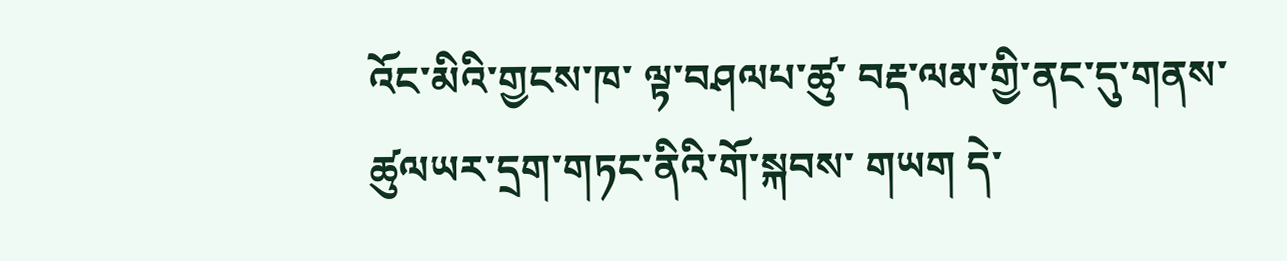འོང་མིའི་གྱངས་ཁ་ ལྟ་བཤལཔ་ཚུ་ བརྡ་ལམ་གྱི་ནང་དུ་གནས་ཚུལཡར་དྲག་གཏང་ནིའི་གོ་སྐབས་ གཡག དེ་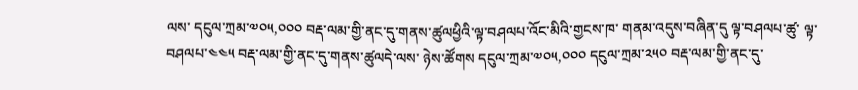ལས་ དངུལ་ཀྲམ་༧༠༥,༠༠༠ བརྡ་ལམ་གྱི་ནང་དུ་གནས་ཚུལཕྱིའི་ལྟ་བཤལཔ་འོང་མིའི་གྱངས་ཁ་ གནམ་འདུས་བཞིན་དུ ལྟ་བཤལཔ་ཚུ་ ལྟ་བཤལཔ་༤༤༥ བརྡ་ལམ་གྱི་ནང་དུ་གནས་ཚུལདེ་ལས་ ཉེས་ཚོགས དངུལ་ཀྲམ་༧༠༥,༠༠༠ དངུལ་ཀྲམ་༢༥༠ བརྡ་ལམ་གྱི་ནང་དུ་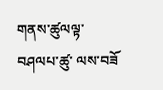གནས་ཚུལལྟ་བཤལཔ་ཚུ་ ལས་བཟོ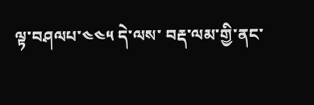ལྟ་བཤལཔ་༤༤༥ དེ་ལས་ བརྡ་ལམ་གྱི་ནང་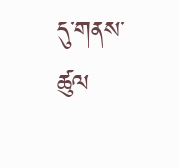དུ་གནས་ཚུལ